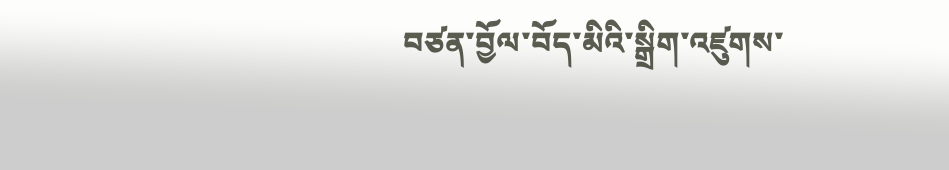བཙན་བྱོལ་བོད་མིའི་སྒྲིག་འཛུགས་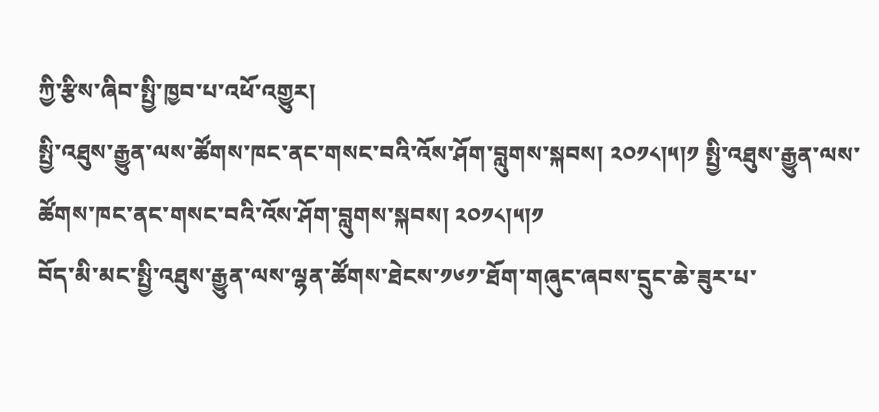ཀྱི་རྩིས་ཞིབ་སྤྱི་ཁྱབ་པ་འཕོ་འགྱུར།
སྤྱི་འཐུས་རྒྱུན་ལས་ཚོགས་ཁང་ནང་གསང་བའི་འོས་ཤོག་བླུགས་སྐབས། ༢༠༡༨།༥།༡ སྤྱི་འཐུས་རྒྱུན་ལས་ཚོགས་ཁང་ནང་གསང་བའི་འོས་ཤོག་བླུགས་སྐབས། ༢༠༡༨།༥།༡
བོད་མི་མང་སྤྱི་འཐུས་རྒྱུན་ལས་ལྷན་ཚོགས་ཐེངས་༡༦༡་ཐོག་གཞུང་ཞབས་དྲུང་ཆེ་ཟུར་པ་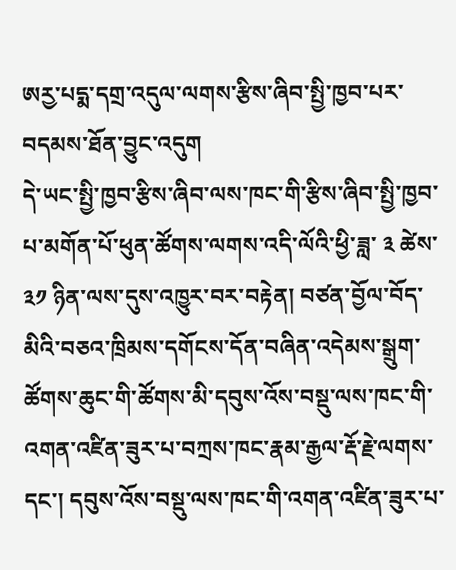ཨརྱ་པདྨ་དགྲ་འདུལ་ལགས་རྩིས་ཞིབ་སྤྱི་ཁྱབ་པར་བདམས་ཐོན་བྱུང་འདུག
དེ་ཡང་སྤྱི་ཁྱབ་རྩིས་ཞིབ་ལས་ཁང་གི་རྩིས་ཞིབ་སྤྱི་ཁྱབ་པ་མགོན་པོ་ཕུན་ཚོགས་ལགས་འདི་ལོའི་ཕྱི་ཟླ་ ༣ ཚེས་ ༣༡ ཉིན་ལས་དུས་འཁྱུར་བར་བརྟེན། བཙན་བྱོལ་བོད་མིའི་བཅའ་ཁྲིམས་དགོངས་དོན་བཞིན་འདེམས་སྒྲུག་ཚོགས་ཆུང་གི་ཚོགས་མི་དབུས་འོས་བསྡུ་ལས་ཁང་གི་འགན་འཛིན་ཟུར་པ་བཀྲས་ཁང་རྣམ་རྒྱལ་རྡོ་རྗེ་ལགས་དང་། དབུས་འོས་བསྡུ་ལས་ཁང་གི་འགན་འཛིན་ཟུར་པ་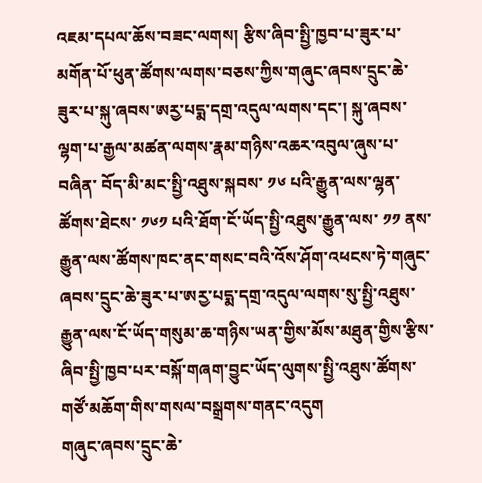འཇམ་དཔལ་ཆོས་བཟང་ལགས། རྩིས་ཞིབ་སྤྱི་ཁྱབ་པ་ཟུར་པ་མགོན་པོ་ཕུན་ཚོགས་ལགས་བཅས་ཀྱིས་གཞུང་ཞབས་དྲུང་ཆེ་ཟུར་པ་སྐུ་ཞབས་ཨརྱ་པདྨ་དགྲ་འདུལ་ལགས་དང་། སྐུ་ཞབས་ལྷག་པ་རྒྱལ་མཚན་ལགས་རྣམ་གཉིས་འཆར་འབུལ་ཞུས་པ་བཞིན་ བོད་མི་མང་སྤྱི་འཐུས་སྐབས་ ༡༦ པའི་རྒྱུན་ལས་ལྷན་ཚོགས་ཐེངས་ ༡༦༡ པའི་ཐོག་ངོ་ཡོད་སྤྱི་འཐུས་རྒྱུན་ལས་ ༡༡ ནས་རྒྱུན་ལས་ཚོགས་ཁང་ནང་གསང་བའི་འོས་ཤོག་འཕངས་ཏེ་གཞུང་ཞབས་དྲུང་ཆེ་ཟུར་པ་ཨརྱ་པདྨ་དགྲ་འདུལ་ལགས་སུ་སྤྱི་འཐུས་རྒྱུན་ལས་ངོ་ཡོད་གསུམ་ཆ་གཉིས་ཡན་གྱིས་མོས་མཐུན་གྱིས་རྩིས་ཞིབ་སྤྱི་ཁྱབ་པར་བསྐོ་གཞག་བྱུང་ཡོད་ལུགས་སྤྱི་འཐུས་ཚོགས་གཙོ་མཆོག་གིས་གསལ་བསྒྲགས་གནང་འདུག
གཞུང་ཞབས་དྲུང་ཆེ་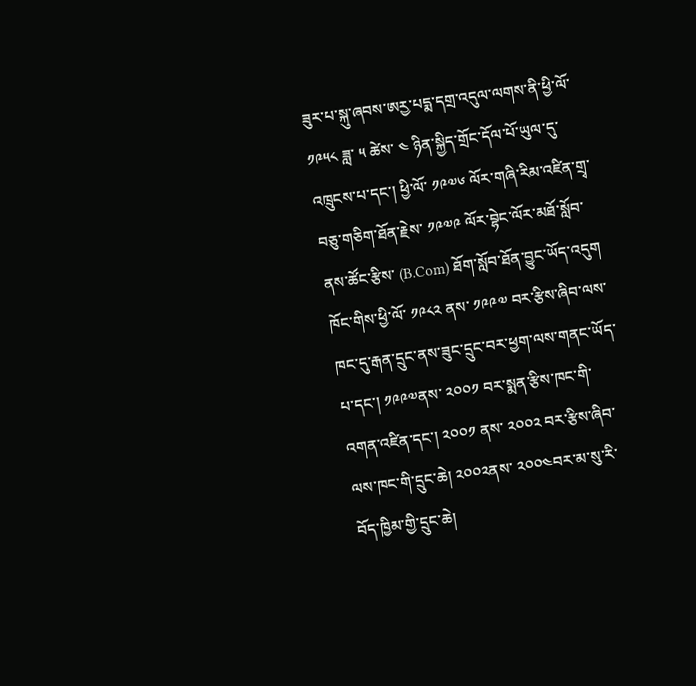ཟུར་པ་སྐུ་ཞབས་ཨརྱ་པདྨ་དགྲ་འདུལ་ལགས་ནི་ཕྱི་ལོ་ ༡༩༥༨ ཟླ་ ༥ ཚེས་ ༤ ཉིན་སྐྱིད་གྲོང་དོལ་པོ་ཡུལ་དུ་འཁྲུངས་པ་དང་། ཕྱི་ལོ་ ༡༩༧༦ ལོར་གཞི་རིམ་འཛིན་གྲྭ་བཅུ་གཅིག་ཐོན་རྗེས་ ༡༩༧༩ ལོར་བྷེང་ལོར་མཐོ་སློབ་ནས་ཚོང་རྩིས་ (B.Com) ཐོག་སློབ་ཐོན་བྱུང་ཡོད་འདུག
ཁོང་གིས་ཕྱི་ལོ་ ༡༩༨༢ ནས་ ༡༩༩༧ བར་རྩིས་ཞིབ་ལས་ཁང་དུ་རྒན་དྲུང་ནས་ཟུང་དྲུང་བར་ཕྱག་ལས་གནང་ཡོད་པ་དང་། ༡༩༩༧ནས་ ༢༠༠༡ བར་སྨན་རྩིས་ཁང་གི་འགན་འཛིན་དང་། ༢༠༠༡ ནས་ ༢༠༠༢ བར་རྩིས་ཞིབ་ལས་ཁང་གི་དྲུང་ཆེ། ༢༠༠༢ནས་ ༢༠༠༤བར་མ་སུ་རི་བོད་ཁྱིམ་གྱི་དྲུང་ཆེ།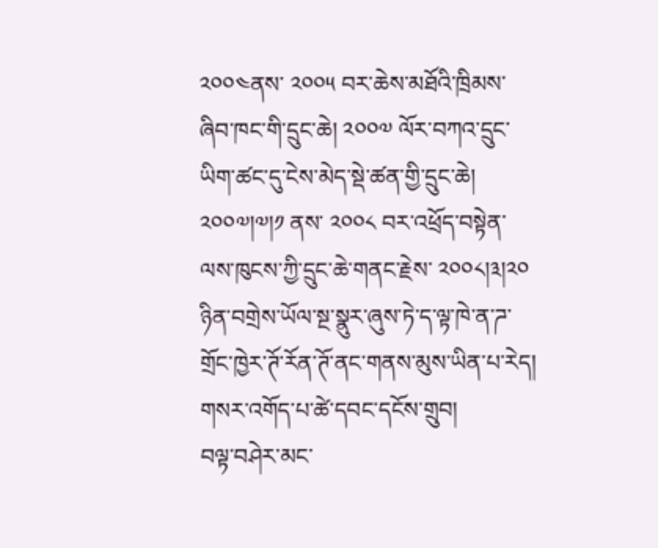༢༠༠༤ནས་ ༢༠༠༥ བར་ཆེས་མཐོའི་ཁྲིམས་ཞིབ་ཁང་གི་དྲུང་ཆེ། ༢༠༠༧ ལོར་བཀའ་དྲུང་ཡིག་ཚང་དུ་ངེས་མེད་སྡེ་ཚན་གྱི་དྲུང་ཆེ། ༢༠༠༧།༧།༡ ནས་ ༢༠༠༨ བར་འཕྲོད་བསྟེན་ལས་ཁུངས་ཀྱི་དྲུང་ཆེ་གནང་རྗེས་ ༢༠༠༨།༣།༢༠ ཉིན་བགྲེས་ཡོལ་སྔ་སྣུར་ཞུས་ཏེ་ད་ལྟ་ཁེ་ན་ཌ་གྲོང་ཁྱེར་ཊོ་རོན་ཊོ་ནང་གནས་མུས་ཡིན་པ་རེད།
གསར་འགོད་པ་ཚེ་དབང་དངོས་གྲུབ།
བལྟ་བཤེར་མང་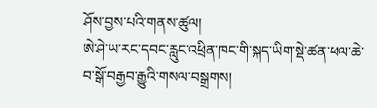ཤོས་བྱས་པའི་གནས་ཚུལ།
ཨེ་ཤེ་ཡ་རང་དབང་རླུང་འཕྲིན་ཁང་གི་སྐད་ཡིག་སྡེ་ཚན་ཕལ་ཆེ་བ་སྒོ་བརྒྱབ་རྒྱུའི་གསལ་བསྒྲགས།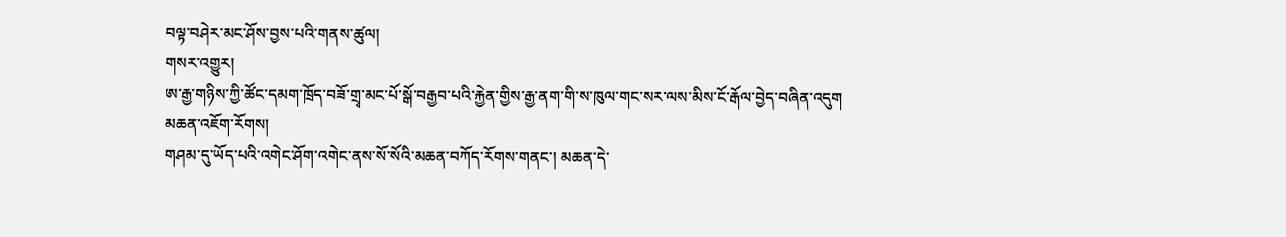བལྟ་བཤེར་མང་ཤོས་བྱས་པའི་གནས་ཚུལ།
གསར་འགྱུར།
ཨ་རྒྱ་གཉིས་ཀྱི་ཚོང་དམག་ཁྲོད་བཟོ་གྲྭ་མང་པོ་སྒོ་བརྒྱབ་པའི་རྐྱེན་གྱིས་རྒྱ་ནག་གི་ས་ཁུལ་གང་སར་ལས་མིས་ངོ་རྒོལ་བྱེད་བཞིན་འདུག
མཆན་འཇོག་རོགས།
གཤམ་དུ་ཡོད་པའི་འགེང་ཤོག་འགེང་ནས་སོ་སོའི་མཆན་བཀོད་རོགས་གནང་། མཆན་དེ་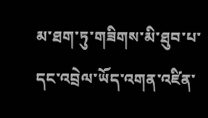མ་ཐག་ཏུ་གཟིགས་མི་ཐུབ་པ་དང་འབྲེལ་ཡོད་འགན་འཛིན་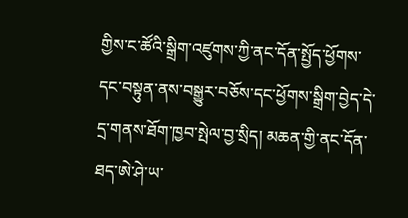གྱིས་ང་ཚོའི་སྒྲིག་འཛུགས་ཀྱི་ནང་དོན་སྤྱོད་ཕྱོགས་དང་བསྟུན་ནས་བསྒྱུར་བཅོས་དང་ཕྱོགས་སྒྲིག་བྱེད་དེ་དྲ་གནས་ཐོག་ཁྱབ་སྤེལ་བྱ་སྲིད། མཆན་གྱི་ནང་དོན་ཐད་ཨེ་ཤེ་ཡ་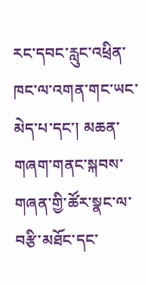རང་དབང་རླུང་འཕྲིན་ཁང་ལ་འགན་གང་ཡང་མེད་པ་དང་། མཆན་གཞག་གནང་སྐབས་གཞན་གྱི་ཚོར་སྣང་ལ་བརྩི་མཐོང་དང་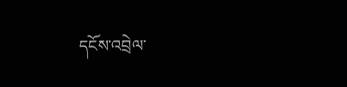དངོས་འབྲེལ་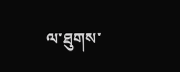ལ་ཐུགས་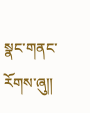སྣང་གནང་རོགས་ཞུ༎